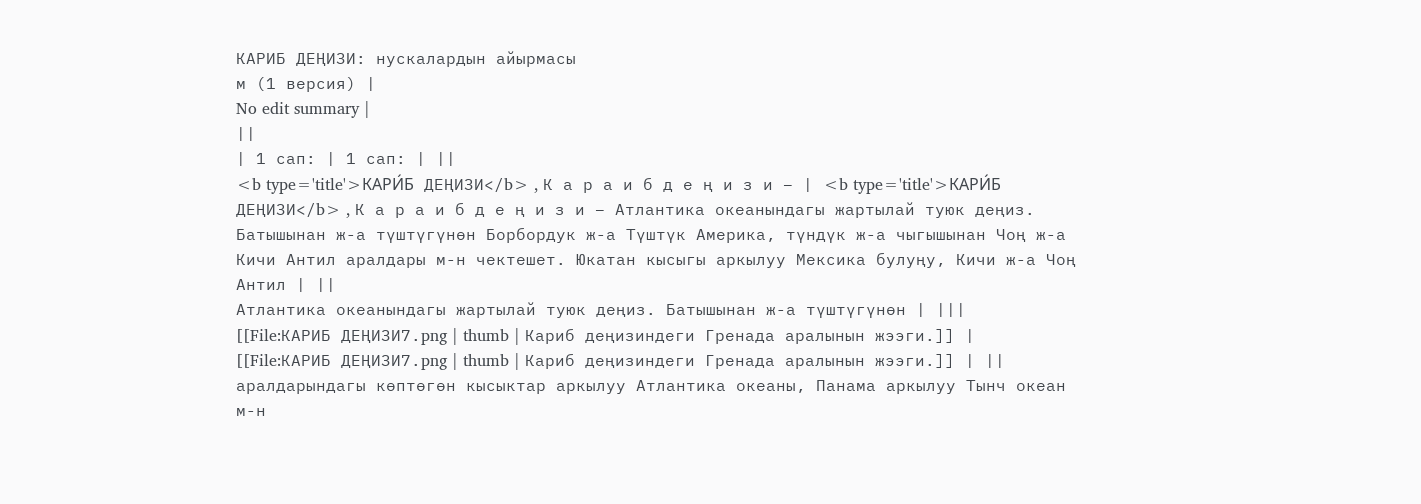КАРИБ ДЕҢИЗИ: нускалардын айырмасы
м (1 версия) |
No edit summary |
||
| 1 сап: | 1 сап: | ||
<b type='title'>КАРИ́Б ДЕҢИЗИ</b> , К а р а и б д е ң и з и – | <b type='title'>КАРИ́Б ДЕҢИЗИ</b> , К а р а и б д е ң и з и – Атлантика океанындагы жартылай туюк деңиз. Батышынан ж-а түштүгүнөн Борбордук ж-а Түштүк Америка, түндүк ж-а чыгышынан Чоң ж-а Кичи Антил аралдары м-н чектешет. Юкатан кысыгы аркылуу Мексика булуңу, Кичи ж-а Чоң Антил | ||
Атлантика океанындагы жартылай туюк деңиз. Батышынан ж-а түштүгүнөн | |||
[[File:КАРИБ ДЕҢИЗИ7.png | thumb | Кариб деңизиндеги Гренада аралынын жээги.]] | [[File:КАРИБ ДЕҢИЗИ7.png | thumb | Кариб деңизиндеги Гренада аралынын жээги.]] | ||
аралдарындагы көптөгөн кысыктар аркылуу Атлантика океаны, Панама аркылуу Тынч океан м-н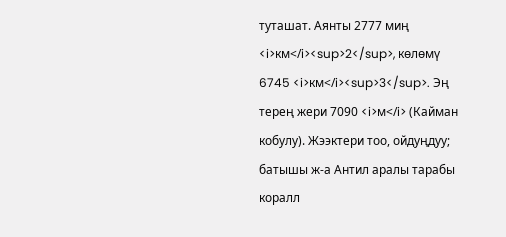туташат. Аянты 2777 миң <i>км</i><sup>2</sup>, көлөмү 6745 <i>км</i><sup>3</sup>. Эң терең жери 7090 <i>м</i> (Кайман кобулу). Жээктери тоо, ойдуңдуу; батышы ж-а Антил аралы тарабы коралл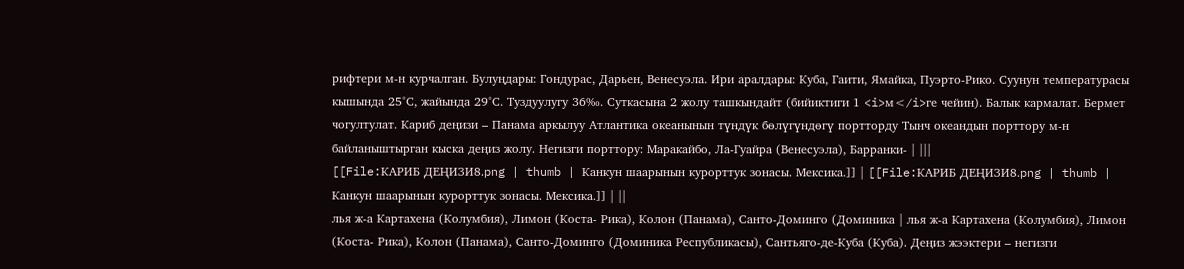рифтери м-н курчалган. Булуңдары: Гондурас, Дарьен, Венесуэла. Ири аралдары: Куба, Гаити, Ямайка, Пуэрто-Рико. Суунун температурасы кышында 25°С, жайында 29°С. Туздуулугу 36‰. Суткасына 2 жолу ташкындайт (бийиктиги 1 <i>м</i>ге чейин). Балык кармалат. Бермет чогултулат. Кариб деңизи – Панама аркылуу Атлантика океанынын түндүк бөлүгүндөгү портторду Тынч океандын порттору м-н байланыштырган кыска деңиз жолу. Негизги порттору: Маракайбо, Ла-Гуайра (Венесуэла), Барранки- | |||
[[File:КАРИБ ДЕҢИЗИ8.png | thumb | Канкун шаарынын курорттук зонасы. Мексика.]] | [[File:КАРИБ ДЕҢИЗИ8.png | thumb | Канкун шаарынын курорттук зонасы. Мексика.]] | ||
лья ж-а Картахена (Колумбия), Лимон (Коста- Рика), Колон (Панама), Санто-Доминго (Доминика | лья ж-а Картахена (Колумбия), Лимон (Коста- Рика), Колон (Панама), Санто-Доминго (Доминика Республикасы), Сантьяго-де-Куба (Куба). Деңиз жээктери – негизги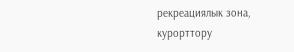рекреациялык зона, курорттору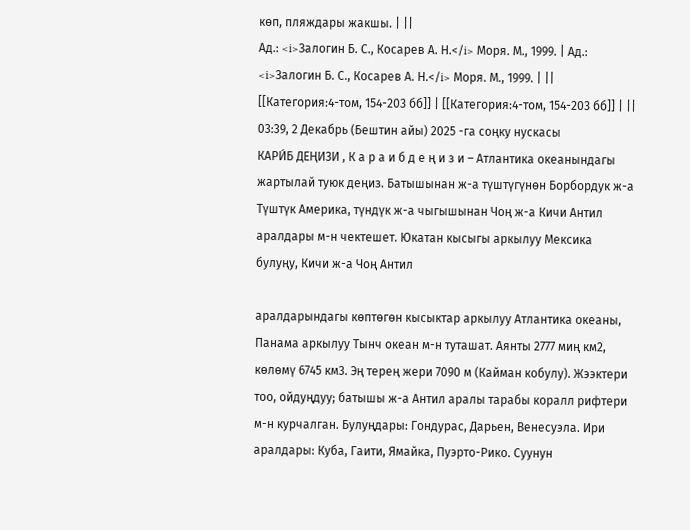көп, пляждары жакшы. | ||
Ад.: <i>Залогин Б. С., Косарев А. Н.</i> Моря. М., 1999. | Ад.: <i>Залогин Б. С., Косарев А. Н.</i> Моря. М., 1999. | ||
[[Категория:4-том, 154-203 бб]] | [[Категория:4-том, 154-203 бб]] | ||
03:39, 2 Декабрь (Бештин айы) 2025 -га соңку нускасы
КАРИ́Б ДЕҢИЗИ , К а р а и б д е ң и з и – Атлантика океанындагы жартылай туюк деңиз. Батышынан ж-а түштүгүнөн Борбордук ж-а Түштүк Америка, түндүк ж-а чыгышынан Чоң ж-а Кичи Антил аралдары м-н чектешет. Юкатан кысыгы аркылуу Мексика булуңу, Кичи ж-а Чоң Антил

аралдарындагы көптөгөн кысыктар аркылуу Атлантика океаны, Панама аркылуу Тынч океан м-н туташат. Аянты 2777 миң км2, көлөмү 6745 км3. Эң терең жери 7090 м (Кайман кобулу). Жээктери тоо, ойдуңдуу; батышы ж-а Антил аралы тарабы коралл рифтери м-н курчалган. Булуңдары: Гондурас, Дарьен, Венесуэла. Ири аралдары: Куба, Гаити, Ямайка, Пуэрто-Рико. Суунун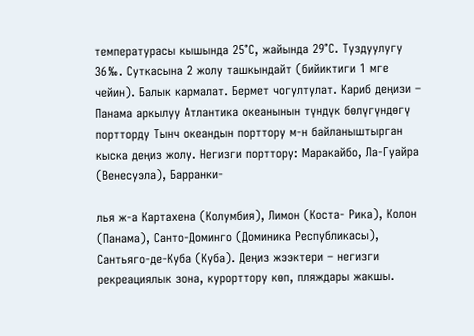температурасы кышында 25°С, жайында 29°С. Туздуулугу 36‰. Суткасына 2 жолу ташкындайт (бийиктиги 1 мге чейин). Балык кармалат. Бермет чогултулат. Кариб деңизи – Панама аркылуу Атлантика океанынын түндүк бөлүгүндөгү портторду Тынч океандын порттору м-н байланыштырган кыска деңиз жолу. Негизги порттору: Маракайбо, Ла-Гуайра (Венесуэла), Барранки-

лья ж-а Картахена (Колумбия), Лимон (Коста- Рика), Колон (Панама), Санто-Доминго (Доминика Республикасы), Сантьяго-де-Куба (Куба). Деңиз жээктери – негизги рекреациялык зона, курорттору көп, пляждары жакшы.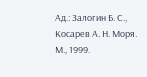Ад.: Залогин Б. С., Косарев А. Н. Моря. М., 1999.